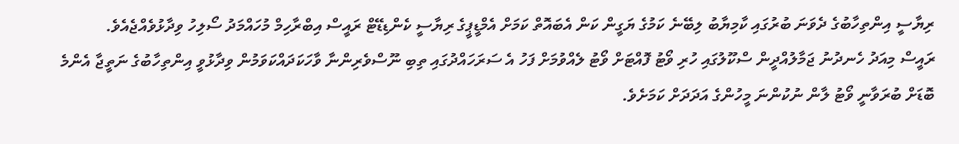ރިޔާސީ އިންތިހާބުގެ ދެވަނަ ބުރުގައި ކާމިޔާބު ލިބޭނެ ކަމުގެ ޔަގީން ކަން އެބައޮތް ކަމަށް އެމްޑީޕީގެ ރިޔާސީ ކެންޑިޑޭޓް ރައީސް އިބްރާހިމް މުހައްމަދު ސޯލިހު ވިދާޅުވެއްޖެއެވެ.
ރައީސް މިއަދު ހެނދުނު ޖަމާލުއްދީން ސްކޫލުގައި ހުރި ވޯޓު ފޮއްޓަށް ވޯޓު ލެއްވުމަށް ފަހު އެ ސަރަހައްދުގައި ތިބި ނޫސްވެރިންނާ ވާހަކަދައްކަވަމުން ވިދާޅުވީ އިންތިހާބުގެ ނަތީޖާ އެންމެ ބޮޑަށް ބުރަވާނީ ވޯޓު ލާން ނުކުންނަ މީހުންގެ އަދަދަށް ކަމަށެވެ.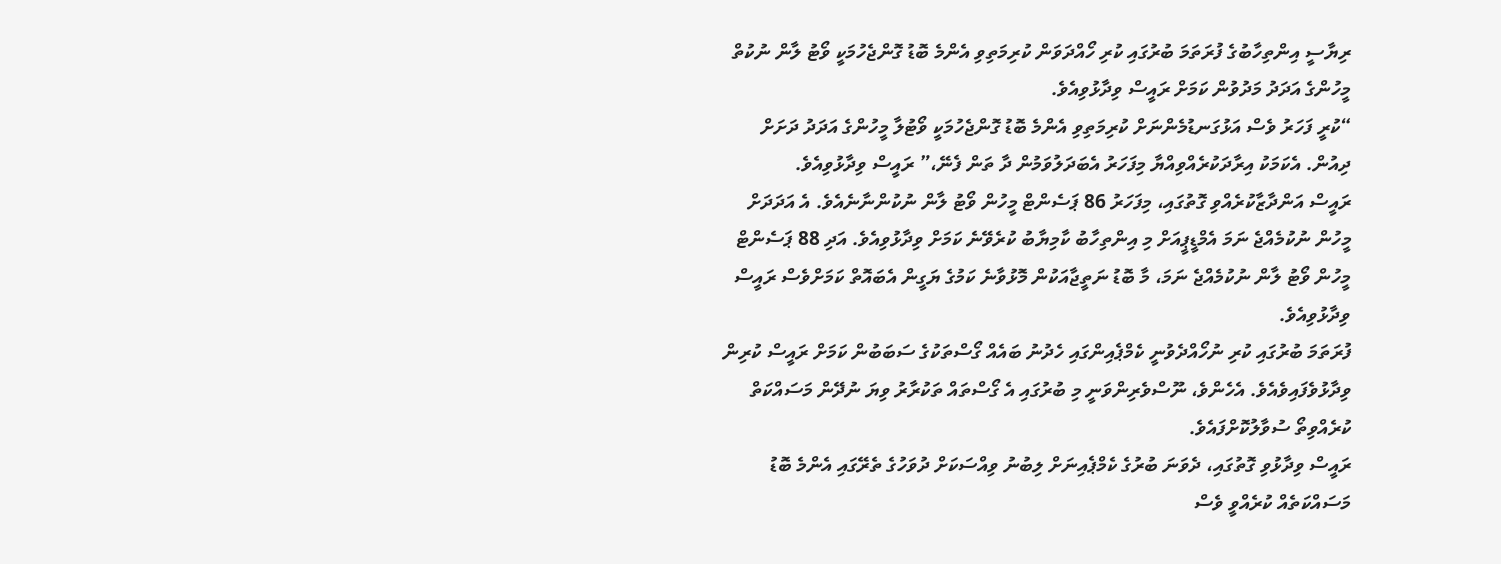ރިޔާސީ އިންތިހާބުގެ ފުރަތަމަ ބުރުގައި ކުރި ހޯއްދަވަން ކުރިމަތިވި އެންމެ ބޮޑު ގޮންޖެހުމަކީ ވޯޓު ލާން ނުކުތް މީހުންގެ އަދަދު މަދުވުން ކަމަށް ރައީސް ވިދާޅުވިއެވެ.
“ކުރީ ފަހަރު ވެސް އަޅުގަނޑުމެންނަށް ކުރިމަތިވި އެންމެ ބޮޑު ގޮންޖެހުމަކީ ވޯޓުލާ މީހުންގެ އަދަދު ދަށަށް ދިއުން. އެކަމަކު އިރާދަކުރެއްވިއްޔާ މިފަހަރު އެބަދަލުވަމުން ދާ ތަން ފެނޭ،” ރައީސް ވިދާޅުވިއެވެ.
ރައީސް އަންދާޒާކުރެއްވި ގޮތުގައި، މިފަހަރު 86 ޕަސެންޓް މީހުން ވޯޓު ލާން ނުކުންނާނެއެވެ. އެ އަދަދަށް މީހުން ނުކުމެއްޖެ ނަމަ އެމްޑީޕީއަށް މި އިންތިހާބު ކާމިޔާބު ކުރެވޭނެ ކަމަށް ވިދާޅުވިއެވެ. އަދި 88 ޕަސެންޓް މީހުން ވޯޓު ލާން ނުކުމެއްޖެ ނަމަ، މާ ބޮޑު ނަތީޖާއަކުން މޮޅުވާނެ ކަމުގެ ޔަގީން އެބައޮތް ކަމަށްވެސް ރައީސް ވިދާޅުވިއެވެ.
ފުރަތަމަ ބުރުގައި ކުރި ނުހޯއްދެވުނީ ކެމްޕެއިންގައި ހެދުނު ބައެއް ގޯސްތަކުގެ ސަބަބުން ކަމަށް ރައީސް ކުރިން ވިދާޅުވެފައިވެއެވެ. އެހެންވެ، ނޫސްވެރިންވަނީ މި ބުރުގައި އެ ގޯސްތައް ތަކުރާރު ވިޔަ ނުދޭން މަސައްކަތް ކުރެއްވިތޯ ސުވާލުކޮށްފައެވެ.
ރައީސް ވިދާޅުވި ގޮތުގައި، ދެވަނަ ބުރުގެ ކެމްޕެއިނަށް ލިބުނު ވިއްސަކަށް ދުވަހުގެ ތެރޭގައި އެންމެ ބޮޑު މަސައްކަތެއް ކުރެއްވީ ވެސް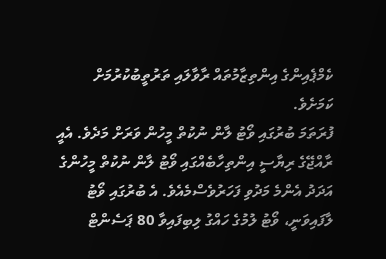ކެމްޕެއިންގެ އިންތިޒާމުތައް ރާވާލައި ތަރުތީބުކުރުމަށް ކަމަށެވެ.
ފުރަތަމަ ބުރުގައި ވޯޓު ލާން ނުކުތް މީހުން ވަރަށް މަދެވެ. އެއީ ރާއްޖޭގެ ރިޔާސީ އިންތިހާބެއްގައި ވޯޓު ލާން ނުކުތް މީހުންގެ އަދަދު އެންމެ މަދުވި ފަހަރުވެސްމެއެވެ. އެ ބުރުގައި ވޯޓު ލާފައިވަނީ، ވޯޓު ލުމުގެ ހައްގު ލިބިފައިވާ 80 ޕަސެންޓް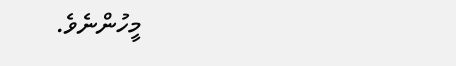މީހުންނެވެ.